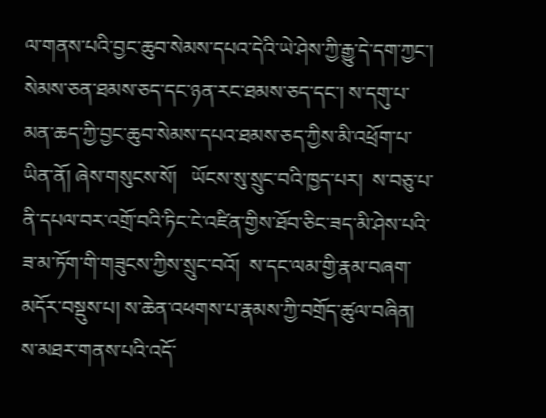ལ་གནས་པའི་བྱང་ཆུབ་སེམས་དཔའ་དེའི་ཡེ་ཤེས་ཀྱི་རྒྱུ་དེ་དག་ཀྱང་། སེམས་ཅན་ཐམས་ཅད་དང་ཉན་རང་ཐམས་ཅད་དང་། ས་དགུ་པ་མན་ཆད་ཀྱི་བྱང་ཆུབ་སེམས་དཔའ་ཐམས་ཅད་ཀྱིས་མི་འཕྲོག་པ་ཡིན་ནོ། ཞེས་གསུངས་སོ།   ཡོངས་སུ་སྲུང་བའི་ཁྱད་པར།  ས་བཅུ་པ་ནི་དཔལ་བར་འགྲོ་བའི་ཏིང་ངེ་འཛིན་གྱིས་ཐོབ་ཅིང་ཟད་མི་ཤེས་པའི་ཟ་མ་ཏོག་གི་གཟུངས་ཀྱིས་སྲུང་བའོ།  ས་དང་ལམ་གྱི་རྣམ་བཞག་མདོར་བསྡུས་པ། ས་ཆེན་འཕགས་པ་རྣམས་ཀྱི་བགྲོད་ཚུལ་བཞིན། ས་མཐར་གནས་པའི་འདོ་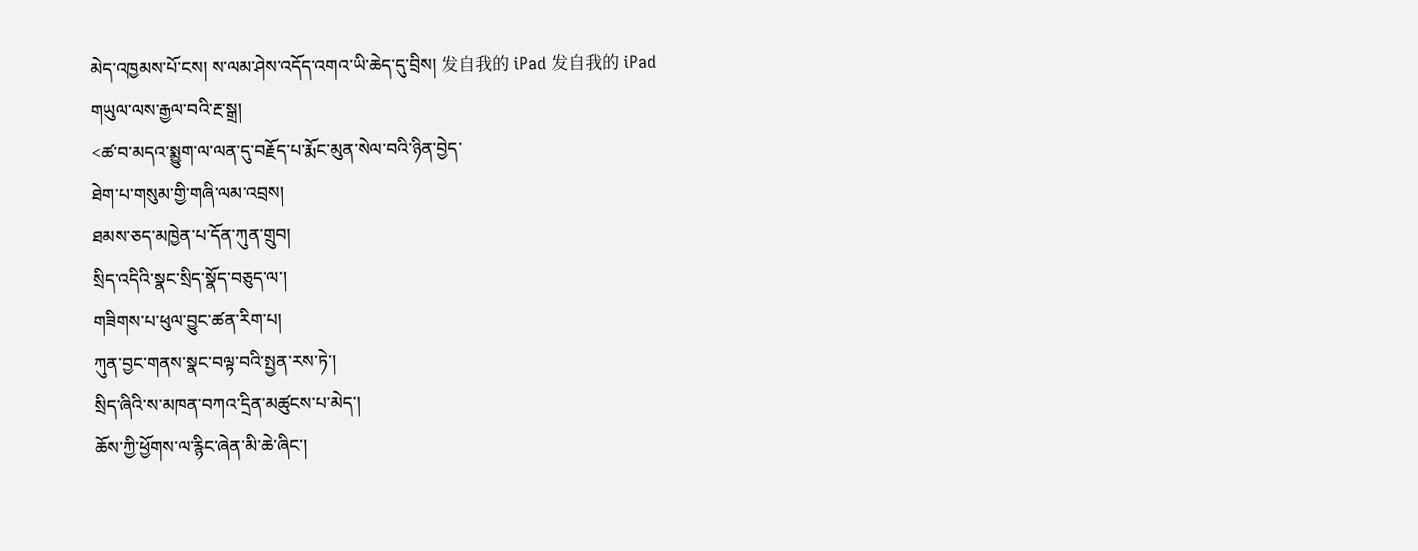མེད་འཁྱམས་པོ་ངས། ས་ལམ་ཤེས་འདོད་འགའ་ཡི་ཆེད་དུ་བྲིས། 发自我的 iPad 发自我的 iPad
གཡུལ་ལས་རྒྱལ་བའི་རྔ་སྒྲ།
<ཚ་བ་མདའ་སྨྱུག་ལ་ལན་དུ་བརྗོད་པ་རྨོང་མུན་སེལ་བའི་ཉིན་བྱེད་
ཐེག་པ་གསུམ་གྱི་གཞི་ལམ་འབྲས།
ཐམས་ཅད་མཁྱེན་པ་དོན་ཀུན་གྲུབ།
སྲིད་འདིའི་སྣང་སྲིད་སྣོད་བཅུད་ལ་།
གཟིགས་པ་ཕུལ་བྱུང་ཚན་རིག་པ།
ཀུན་བྱང་གནས་སྣང་བལྟ་བའི་སྤྱན་རས་ཏེ་།
སྲིད་ཞིའི་ས་མཁན་བཀའ་དྲིན་མཚུངས་པ་མེད་།
ཆོས་ཀྱི་ཕྱོགས་ལ་རྙིང་ཞེན་མི་ཆེ་ཞིང་།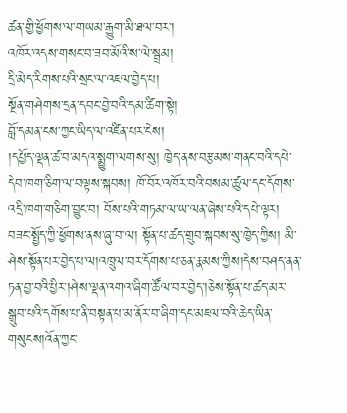ཚན་གྱི་ཕྱོགས་ལ་གཡམ་རྒྱུག་མི་ཐལ་བར་།
འཁོར་འདས་གསང་བ་ཟབ་མོའི་ས་ལེ་སྦྲམ།
དྲི་མེད་རིགས་པའི་སྲང་ལ་འཇལ་བྱེད་པ།
སྔོན་གཤེགས་དྲན་དབང་བྱེ་བའི་དམ་ཚིག་སྟེ།
བློ་དམན་ངས་ཀྱང་ཡིད་ལ་འཛིན་པར་ངེས།
།དཔྱོད་ལྡན་ཚ་བ་མདའ་སྨྱུག་ལགས་སུ། ཁྱེད་ནས་བརྩམས་གནང་བའི་དཔེ་དེབ་ཁག་ཅིག་ལ་བལྟས་སྐབས། ཁོ་བོར་འཁོར་བའི་བསམ་ཚུལ་དང་དོགས་འདྲི་ཁག་གཅིག་བྱུང་བ། བོས་པའི་གཏམ་ལ་ཡ་ལན་ཞེས་པའི་དཔེ་ལྟར། བཟང་སྤྱོད་ཀྱི་ཕྱོགས་ནས་ཞུ་བ་ལ། སྟོན་པ་ཚད་གྲུབ་སྐབས་སུ་ཁྱེད་ཀྱིས། མི་ཤེས་སྟོན་པར་བྱེད་པ་ལ།འཁྲུལ་བར་དོགས་པ་ཅན་རྣམས་ཀྱིས།དེས་བཤད་ནན་ཏན་བྱ་བའི་པྱིར་།ཤེས་ལྡན་འགའ་ཞིག་ཚོལ་བར་བྱེད་།ཅེས་སྟོན་པ་ཚད་མར་སྒྲུབ་པའི་དགོས་པ་ནི་བསྟན་པ་མ་ནོར་བ་ཞིག་དང་མཇལ་བའི་ཆེད་ཡིན་ གསུངས།འོན་ཀྱང་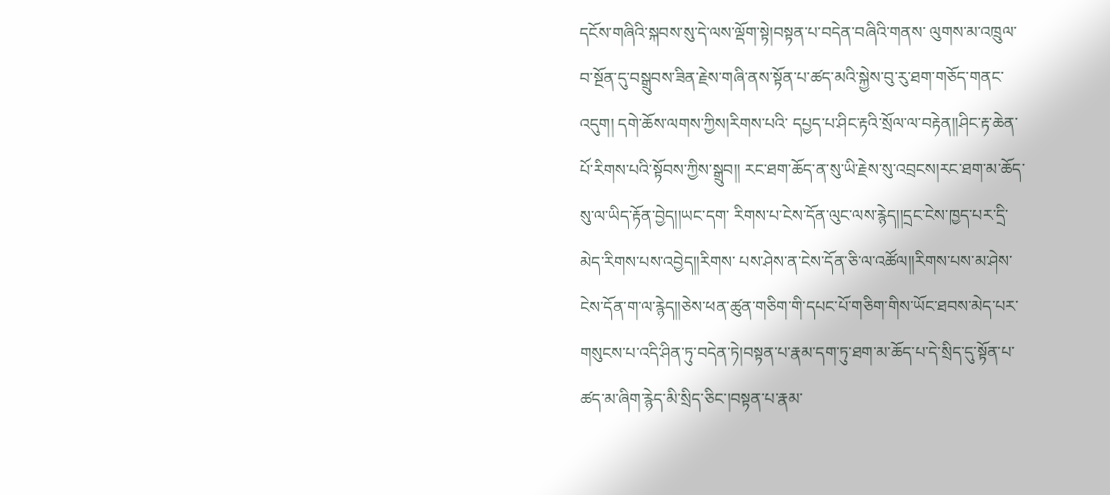དངོས་གཞིའི་སྐབས་སུ་དེ་ལས་ལྡོག་སྟེ།བསྟན་པ་བདེན་བཞིའི་གནས་ ལུགས་མ་འཁྲུལ་བ་སྔོན་དུ་བསྒྲུབས་ཟིན་རྗེས་གཞི་ནས་སྟོན་པ་ཚད་མའི་སྐྱེས་བུ་རུ་ཐག་གཅོད་གནང་འདུག། དགེ་ཆོས་ལགས་ཀྱིས།རིགས་པའི་ དཔྱད་པ་ཤིང་རྟའི་སྲོལ་ལ་བརྟེན།།ཤིང་རྟ་ཆེན་པོ་རིགས་པའི་སྟོབས་ཀྱིས་སྒྲུབ།། རང་ཐག་ཆོད་ན་སུ་ཡི་རྗེས་སུ་འབྲངས།རང་ཐག་མ་ཆོད་སུ་ལ་ཡིད་རྟོན་བྱེད།།ཡང་དག་ རིགས་པ་ངེས་དོན་ལུང་ལས་རྙེད།།དྲང་ངེས་ཁྱད་པར་དྲི་མེད་རིགས་པས་འབྱེད།།རིགས་ པས་ཤེས་ན་ངེས་དོན་ཅི་ལ་འཚོལ།།རིགས་པས་མ་ཤེས་ངེས་དོན་ག་ལ་རྙེད།།ཅེས་ཕན་ཚུན་གཅིག་གི་དཔང་པོ་གཅིག་གིས་ཡོང་ཐབས་མེད་པར་གསུངས་པ་འདི་ཤིན་ཏུ་བདེན་ཏེ།བསྟན་པ་རྣམ་དག་ཏུ་ཐག་མ་ཆོད་པ་དེ་སྲིད་དུ་སྟོན་པ་ཚད་མ་ཞིག་རྙེད་མི་སྲིད་ཅིང་།བསྟན་པ་རྣམ་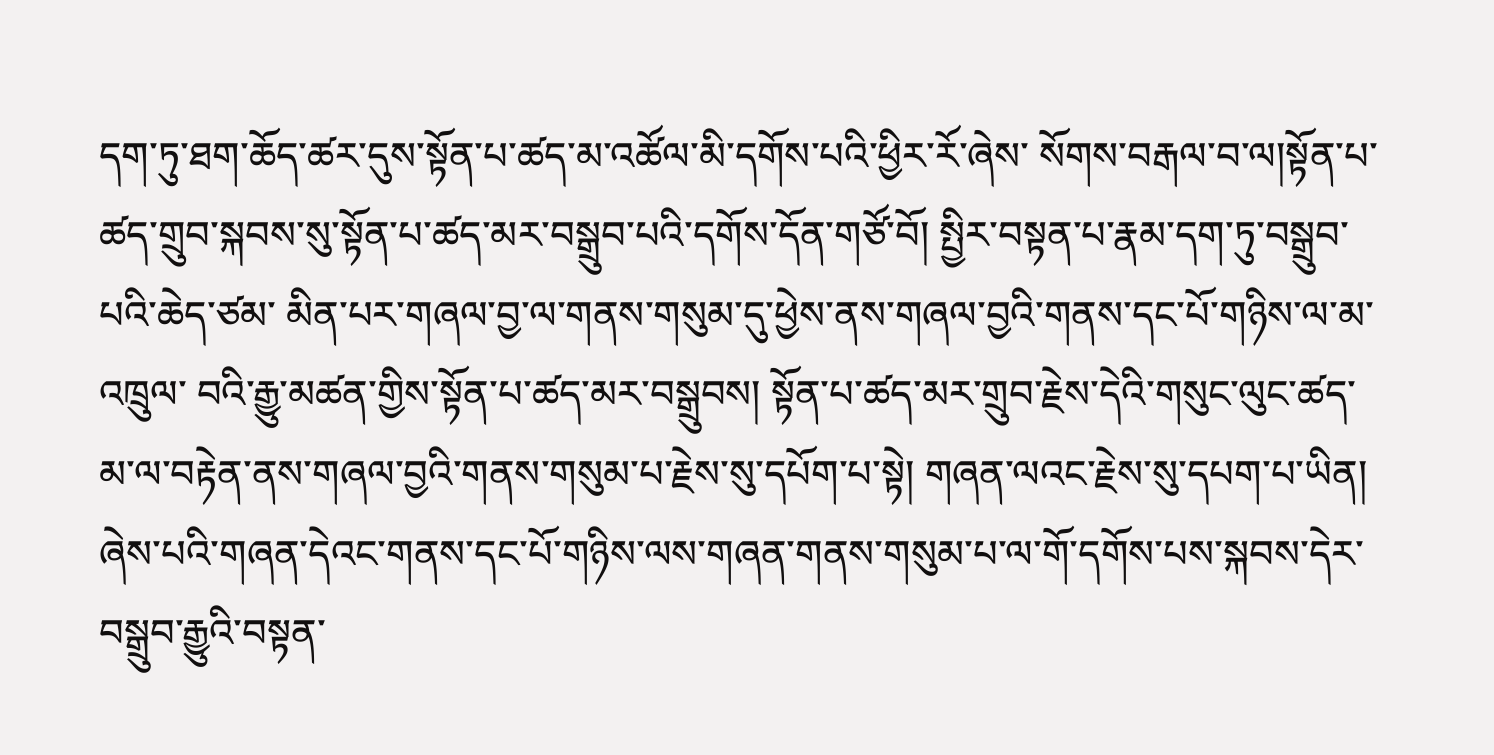དག་ཏུ་ཐག་ཆོད་ཚར་དུས་སྟོན་པ་ཚད་མ་འཚོལ་མི་དགོས་པའི་ཕྱིར་རོ་ཞེས་ སོགས་བརྒལ་བ་ལ།སྟོན་པ་ཚད་གྲུབ་སྐབས་སུ་སྟོན་པ་ཚད་མར་བསྒྲུབ་པའི་དགོས་དོན་གཙོ་བོ། སྤྱིར་བསྟན་པ་རྣམ་དག་ཏུ་བསྒྲུབ་པའི་ཆེད་ཙམ་ མིན་པར་གཞལ་བྱ་ལ་གནས་གསུམ་དུ་ཕྱེས་ནས་གཞལ་བྱའི་གནས་དང་པོ་གཉིས་ལ་མ་འཁྲུལ་ བའི་རྒྱུ་མཚན་གྱིས་སྟོན་པ་ཚད་མར་བསྒྲུབས། སྟོན་པ་ཚད་མར་གྲུབ་རྗེས་དེའི་གསུང་ལུང་ཚད་མ་ལ་བརྟེན་ནས་གཞལ་བྱའི་གནས་གསུམ་པ་རྗེས་སུ་དཔོག་པ་སྟེ། གཞན་ལའང་རྗེས་སུ་དཔག་པ་ཡིན། ཞེས་པའི་གཞན་དེའང་གནས་དང་པོ་གཉིས་ལས་གཞན་གནས་གསུམ་པ་ལ་གོ་དགོས་པས་སྐབས་དེར་ བསྒྲུབ་རྒྱུའི་བསྟན་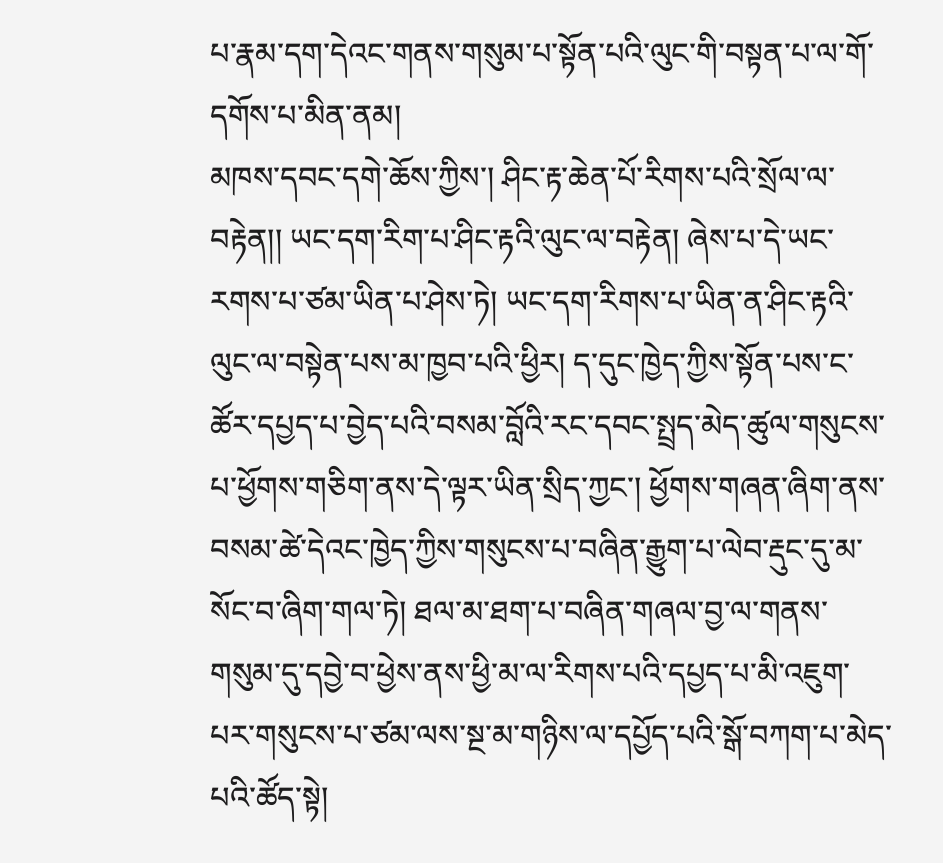པ་རྣམ་དག་དེའང་གནས་གསུམ་པ་སྟོན་པའི་ལུང་གི་བསྟན་པ་ལ་གོ་ དགོས་པ་མིན་ནམ།
མཁས་དབང་དགེ་ཆོས་ཀྱིས་། ཤིང་རྟ་ཆེན་པོ་རིགས་པའི་སྲོལ་ལ་བརྟེན།། ཡང་དག་རིག་པ་ཤིང་རྟའི་ལུང་ལ་བརྟེན། ཞེས་པ་དེ་ཡང་རགས་པ་ཙམ་ཡིན་པ་ཤེས་ཏེ། ཡང་དག་རིགས་པ་ཡིན་ན་ཤིང་རྟའི་ལུང་ལ་བསྟེན་པས་མ་ཁྱབ་པའི་ཕྱིར། ད་དུང་ཁྱེད་ཀྱིས་སྟོན་པས་ང་ཚོར་དཔྱད་པ་བྱེད་པའི་བསམ་བློའི་རང་དབང་སྤྲད་མེད་ཚུལ་གསུངས་པ་ཕྱོགས་གཅིག་ནས་དེ་ལྟར་ཡིན་སྲིད་ཀྱང་། ཕྱོགས་གཞན་ཞིག་ནས་བསམ་ཚེ་དེའང་ཁྱེད་ཀྱིས་གསུངས་པ་བཞིན་རྒྱུག་པ་ལེབ་རྡུང་དུ་མ་སོང་བ་ཞིག་གལ་ཏེ། ཐལ་མ་ཐག་པ་བཞིན་གཞལ་བྱ་ལ་གནས་གསུམ་དུ་དབྱེ་བ་ཕྱེས་ནས་ཕྱི་མ་ལ་རིགས་པའི་དཔྱད་པ་མི་འཇུག་པར་གསུངས་པ་ཙམ་ལས་སྔ་མ་གཉིས་ལ་དཔྱོད་པའི་སྒོ་བཀག་པ་མེད་པའི་ཚོད་སྟེ།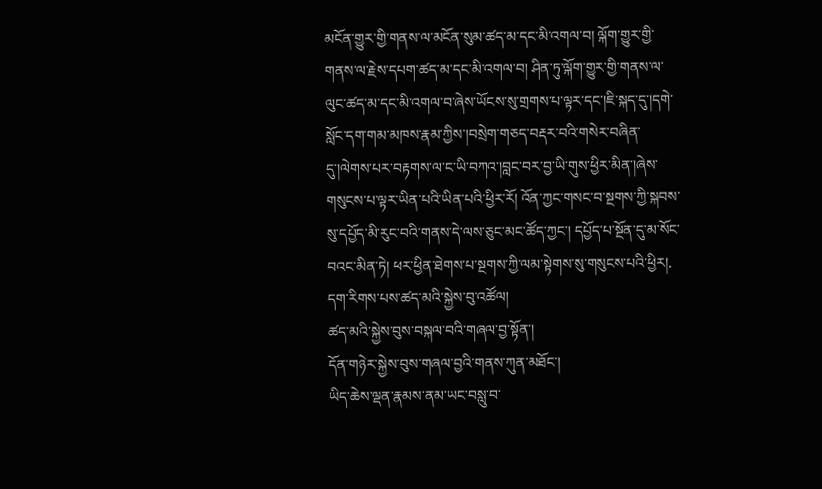མངོན་གྱུར་གྱི་གནས་ལ་མངོན་སུམ་ཚད་མ་དང་མི་འགལ་བ། ལྐོག་གྱུར་གྱི་གནས་ལ་རྗེས་དཔག་ཚད་མ་དང་མི་འགལ་བ། ཤིན་ཏུ་ལྐོག་གྱུར་གྱི་གནས་ལ་ལུང་ཚད་མ་དང་མི་འགལ་བ་ཞེས་ཡོངས་སུ་གྲགས་པ་ལྟར་དང་།ཇི་སྐད་དུ་།དགེ་སློང་དག་གམ་མཁས་རྣམ་ཀྱིས་།བསྲེག་གཅད་བརྡར་བའི་གསེར་བཞིན་དུ་།ལེགས་པར་བརྟགས་ལ་ང་ཡི་བཀའ་།བླང་བར་བྱ་ཡི་གུས་ཕྱིར་མིན་།ཞེས་གསུངས་པ་ལྟར་ཡིན་པའི་ཡིན་པའི་ཕྱིར་རོ། འོན་ཀྱང་གསང་བ་སྔགས་ཀྱི་སྐབས་སུ་དཔྱོད་མི་རུང་བའི་གནས་དེ་ལས་ཅུང་མང་ཚོད་ཀྱང་། དཔྱོད་པ་སྔོན་དུ་མ་སོང་བའང་མིན་ཏེ། ཕར་ཕྱིན་ཐེགས་པ་སྔགས་ཀྱི་ལམ་སྟེགས་སུ་གསུངས་པའི་ཕྱིར།. དག་རིགས་པས་ཚད་མའི་སྐྱེས་བུ་འཚོལ།
ཚད་མའི་སྐྱེས་བུས་བསྐལ་བའི་གཞལ་བྱ་སྟོན་།
དོན་གཉེར་སྐྱེས་བུས་གཞལ་བྱའི་གནས་ཀུན་མཐོང་།
ཡིད་ཆེས་ལྡན་རྣམས་ནམ་ཡང་བསླུ་བ་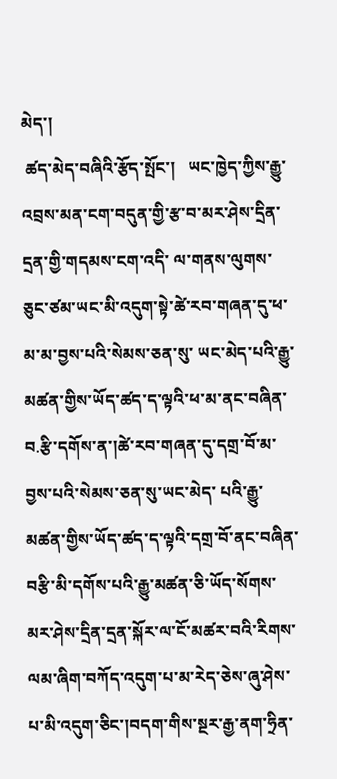མེད་།
 ཚད་མེད་བཞིའི་རྩོད་སྤོང་།   ཡང་ཁྱེད་ཀྱིས་རྒྱུ་འབྲས་མན་ངག་བདུན་གྱི་རྩ་བ་མར་ཤེས་དྲིན་དྲན་གྱི་གདམས་ངག་འདི་ ལ་གནས་ལུགས་ཅུང་ཙམ་ཡང་མི་འདུག་སྟེ་ཚེ་རབ་གཞན་དུ་ཕ་མ་མ་བྱས་པའི་སེམས་ཅན་སུ་ ཡང་མེད་པའི་རྒྱུ་མཚན་གྱིས་ཡོད་ཚད་ད་ལྟའི་ཕ་མ་ནང་བཞིན་བ.རྩི་དགོས་ན་།ཚེ་རབ་གཞན་དུ་དགྲ་བོ་མ་བྱས་པའི་སེམས་ཅན་སུ་ཡང་མེད་ པའི་རྒྱུ་མཚན་གྱིས་ཡོད་ཚད་ད་ལྟའི་དགྲ་བོ་ནང་བཞིན་བརྩི་མི་དགོས་པའི་རྒྱུ་མཚན་ཅི་ཡོད་སོགས་མར་ཤེས་དྲིན་དྲན་སྐོར་ལ་ངོ་མཚར་བའི་རིགས་ལམ་ཞིག་བཀོད་འདུག་པ་མ་རེད་ཅེས་ཞུ་ཤེས་པ་མི་འདུག་ཅིང་།བདག་གིས་སྔར་རྒྱ་ནག་ཧྲིན་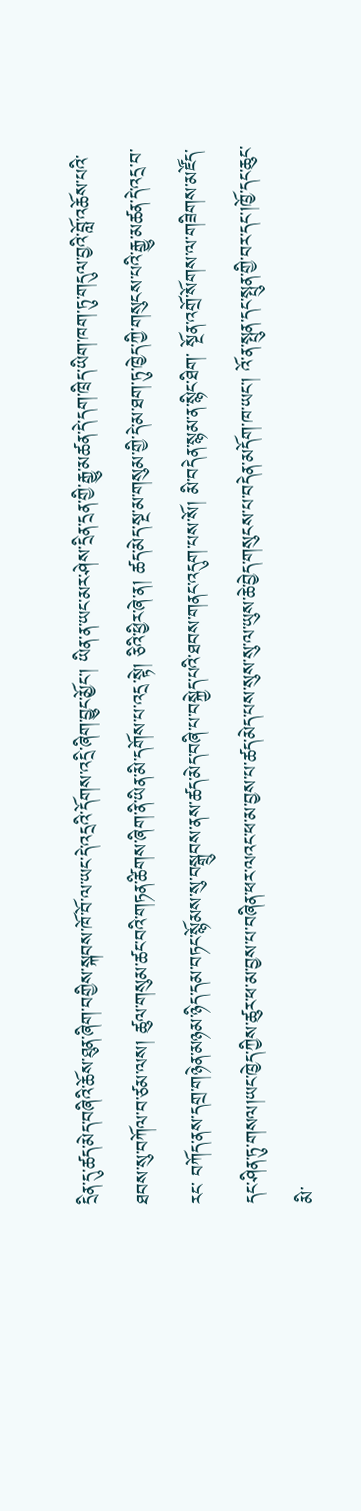དྲིན་དུ་ཚད་མེད་བཞིའི་ཆོས་ཐུན་ཞིག་བགྱིས་སྐབས་ཁོ་བོ་ལ་ཡང་དེ་འདྲའི་དོགས་འདྲི་ཞིག་བྱུང་མྱོང་། ཡིན་ན་ཡང་མར་ཤེས་དྲིན་དྲན་གྱི་རྒྱུ་མཚན་དེ་དག་ཁྲིད་ཡིག་ཁག་ཏུ་གདུལ་བྱའི་བློ་འཆོས་པའི་ཐབས་སུ་བཀོལ་བ་ཙམ་ལས། ཚུལ་གསུམ་ཚང་བའི་གཏན་ཚིགས་ཞིག་ནི་ཡིན་མི་དགོས་པ་འདྲ་སྟེ། ཅིའི་ཕྱིར་ཞེ་ན། ཚད་མེད་སྔ་མ་གསུམ་གྱི་དེ་མ་ཐག་ཏུ་ཁྱེད་ཀྱི་གསུངས་པའི་རྒྱུ་མཚན་དེ་འདྲ་བ་རང་ བཀོད་ནས་དགྲ་གཉེན་མཉམ་ཉིད་དམ་བཏང་སྙོམས་སུ་བསྒྲུབས་ནས་ཚད་མེད་བཞི་པ་བསྐྱེད་པའི་ཐབས་གནང་འདུག་པས་སོ། མི་བདེན་སྙམ་ན་སྙིང་ཐིག་ སྔོན་འགྲོ་སོགས་ལ་གཟིགས་མཛོད་དང་ཤིན་ཏུ་གསལ།ཡང་ཁྱེད་ཀྱིས་ཚུར་ཕ་མ་བྱས་པ་བཞིན་ཕར་ལའང་ཕ་མ་བྱས་པ་ཚད་མེད་པས་སུས་སུ་ལ་ཡུས་ཆེ་བྱེད་གསུངས་པ་བདེན་མདོག་ཁ་ཡང་། འོ་ན་སྤུན་དང་སྤུན་གྱི་བར་དང་།ཁྱོ་དང་ཆུང་མི་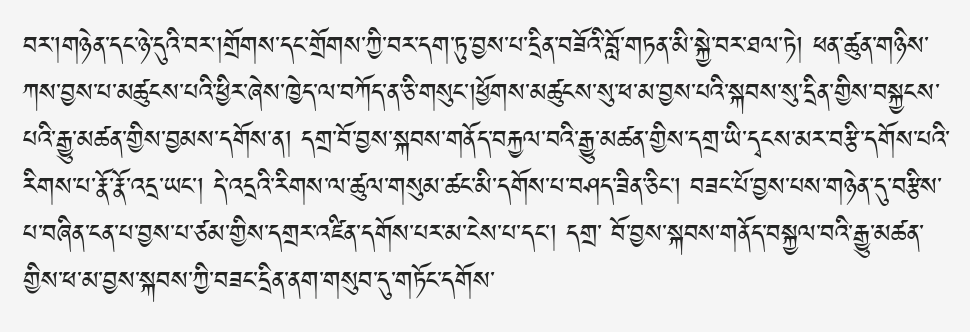བར་།གཉེན་དང་ཉེ་དུའི་བར་།གྲོགས་དང་གྲོགས་ཀྱི་བར་དག་ཏུ་བྱས་པ་དྲིན་བཟོའི་བློ་གཏན་མི་སྐྱེ་བར་ཐལ་ཏེ། ཕན་ཚུན་གཉིས་ཀས་བྱས་པ་མཚུངས་པའི་ཕྱིར་ཞེས་ཁྱེད་ལ་བཀོད་ན་ཅི་གསུང་།ཕྱོགས་མཚུངས་སུ་ཕ་མ་བྱས་པའི་སྐབས་སུ་དྲིན་གྱིས་བསྐྱངས་པའི་རྒྱུ་མཚན་གྱིས་བྱམས་དགོས་ན། དགྲ་བོ་བྱས་སྐབས་གནོད་བརྐྱལ་བའི་རྒྱུ་མཚན་གྱིས་དགྲ་ཡི་དྭངས་མར་བརྩི་དགོས་པའི་རིགས་པ་རྣོ་རྣོ་འདྲ་ཡང་། དེ་འདྲའི་རིགས་ལ་ཚུལ་གསུམ་ཚང་མི་དགོས་པ་བཤད་ཟིན་ཅིང་། བཟང་པོ་བྱས་པས་གཉེན་དུ་བརྩིས་པ་བཞིན་ངན་པ་བྱས་པ་ཙམ་གྱིས་དགྲར་འཛིན་དགོས་པར་མ་ངེས་པ་དང་། དགྲ་ བོ་བྱས་སྐབས་གནོད་བསྐྱལ་བའི་རྒྱུ་མཚན་གྱིས་ཕ་མ་བྱས་སྐབས་ཀྱི་བཟང་དྲིན་ནག་གསུབ་དུ་གཏོང་དགོས་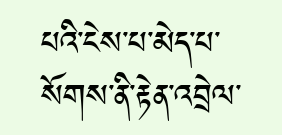པའི་ངེས་པ་མེད་པ་སོགས་ནི་རྟེན་འབྲེལ་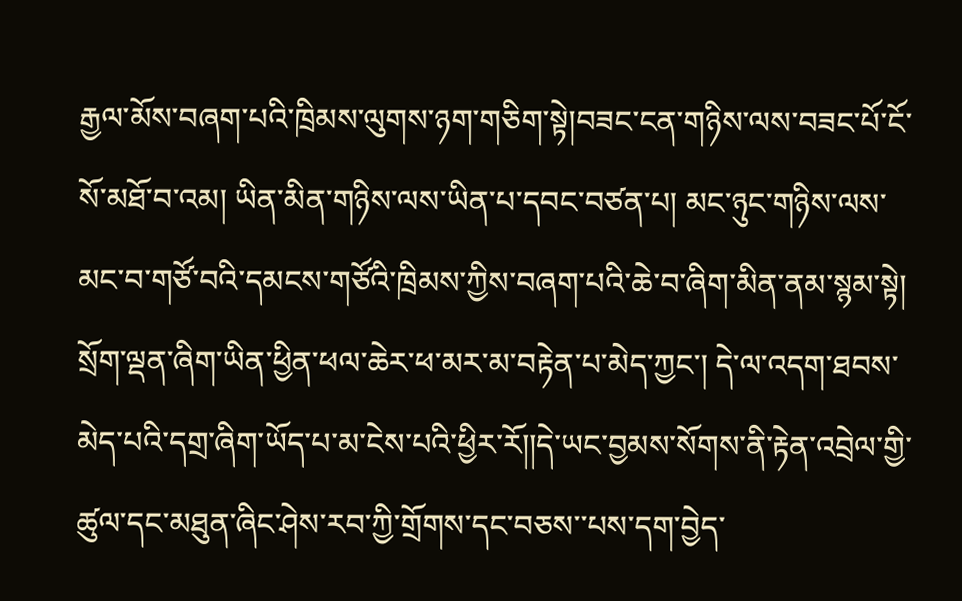རྒྱལ་མོས་བཞག་པའི་ཁྲིམས་ལུགས་ཉག་གཅིག་སྟེ།བཟང་ངན་གཉིས་ལས་བཟང་པོ་ངོ་སོ་མཐོ་བ་འམ། ཡིན་མིན་གཉིས་ལས་ཡིན་པ་དབང་བཙན་པ། མང་ཉུང་གཉིས་ལས་མང་བ་གཙོ་བའི་དམངས་གཙོའི་ཁྲིམས་ཀྱིས་བཞག་པའི་ཆེ་བ་ཞིག་མིན་ནམ་སྙམ་སྟེ། སྲོག་ལྡན་ཞིག་ཡིན་ཕྱིན་ཕལ་ཆེར་ཕ་མར་མ་བརྟེན་པ་མེད་ཀྱང་། དེ་ལ་འདག་ཐབས་མེད་པའི་དགྲ་ཞིག་ཡོད་པ་མ་ངེས་པའི་ཕྱིར་རོ།།དེ་ཡང་བྱམས་སོགས་ནི་རྟེན་འབྲེལ་གྱི་ཚུལ་དང་མཐུན་ཞིང་ཤེས་རབ་ཀྱི་གྲོགས་དང་བཅས་་པས་དག་བྱེད་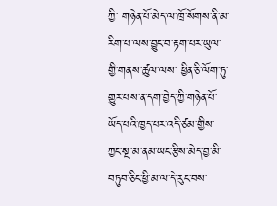ཀྱི་ གཉེན་པོ་མེད་ལ་ཁྲོ་སོགས་ནི་མ་རིག་པ་ལས་བྱུང་བ་རྟག་པར་ཡུལ་གྱི་གནས་ཚུལ་ལས་ ཕྱིན་ཅི་ལོག་ཏུ་གྱུར་པས་ན་དག་བྱེད་ཀྱི་གཉེན་པོ་ཡོད་པའི་ཁྱད་པར་འདི་ཙམ་གྱིས་ ཀྱང་སྔ་མ་ནམ་ཡང་རྩིས་མེད་བྱ་མི་བཏུབ་ཅིང་ཕྱི་མ་ལ་དེ་རུང་བས་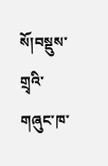སོ།བསྡུས་གྲྭའི་ གཞུང་ཁ་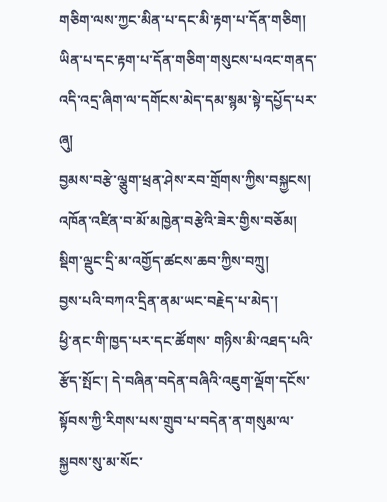གཅིག་ལས་ཀྱང་མིན་པ་དང་མི་རྟག་པ་དོན་གཅིག། ཡིན་པ་དང་རྟག་པ་དོན་གཅིག་གསུངས་པའང་གནད་འདི་འདྲ་ཞིག་ལ་དགོངས་མེད་དམ་སྙམ་སྟེ་དཔྱོད་པར་ཞུ།
བྱམས་བརྩེ་ལྕུག་ཕྲན་ཤེས་རབ་གྲོགས་ཀྱིས་བསྐྱངས།
འཁོན་འཛིན་བ་མོ་མཁྱེན་བརྩེའི་ཟེར་གྱིས་བཅོམ།
སྡིག་ལྡུང་དྲི་མ་འགྱོད་ཚངས་ཆབ་ཀྱིས་བཀྲུ།
བྱས་པའི་བཀའ་དྲིན་ནམ་ཡང་བརྗེད་པ་མེད་།
ཕྱི་ནང་གི་ཁྱད་པར་དང་ཚོགས་ གཉིས་མི་འཐད་པའི་རྩོད་སྤོང་། དེ་བཞིན་བདེན་བཞིའི་འཇུག་ལྡོག་དངོས་སྟོབས་ཀྱི་རིགས་པས་གྲུབ་པ་བདེན་ན་གསུམ་ལ་ སྐྱབས་སུ་མ་སོང་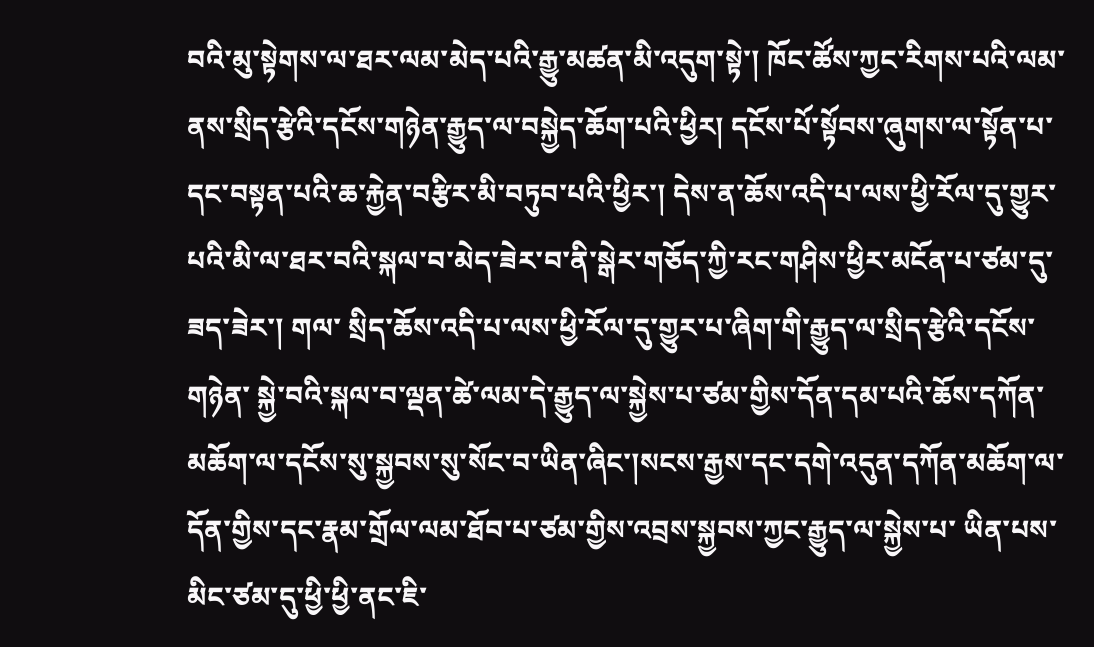བའི་མུ་སྟེགས་ལ་ཐར་ལམ་མེད་པའི་རྒྱུ་མཚན་མི་འདུག་སྟེ་། ཁོང་ཚོས་ཀྱང་རིགས་པའི་ལམ་ནས་སྲིད་རྩེའི་དངོས་གཉེན་རྒྱུད་ལ་བསྐྱེད་ཆོག་པའི་ཕྱིར། དངོས་པོ་སྟོབས་ཞུགས་ལ་སྟོན་པ་དང་བསྟན་པའི་ཆ་རྐྱེན་བརྩིར་མི་བཏུབ་པའི་ཕྱིར་། དེས་ན་ཆོས་འདི་པ་ལས་ཕྱི་རོལ་དུ་གྱུར་པའི་མི་ལ་ཐར་བའི་སྐལ་བ་མེད་ཟེར་བ་ནི་སྒེར་གཅོད་ཀྱི་རང་གཤིས་ཕྱིར་མངོན་པ་ཙམ་དུ་ཟད་ཟེར་། གལ་ སྲིད་ཆོས་འདི་པ་ལས་ཕྱི་རོལ་དུ་གྱུར་པ་ཞིག་གི་རྒྱུད་ལ་སྲིད་རྩེའི་དངོས་གཉེན་ སྐྱེ་བའི་སྐལ་བ་ལྡན་ཚེ་ལམ་དེ་རྒྱུད་ལ་སྐྱེས་པ་ཙམ་གྱིས་དོན་དམ་པའི་ཆོས་དཀོན་ མཆོག་ལ་དངོས་སུ་སྐྱབས་སུ་སོང་བ་ཡིན་ཞིང་།སངས་རྒྱས་དང་དགེ་འདུན་དཀོན་མཆོག་ལ་ དོན་གྱིས་དང་རྣམ་གྲོལ་ལམ་ཐོབ་པ་ཙམ་གྱིས་འབྲས་སྐྱབས་ཀྱང་རྒྱུད་ལ་སྐྱེས་པ་ ཡིན་པས་མིང་ཙམ་དུ་ཕྱི་ཕྱི་ནང་ཇི་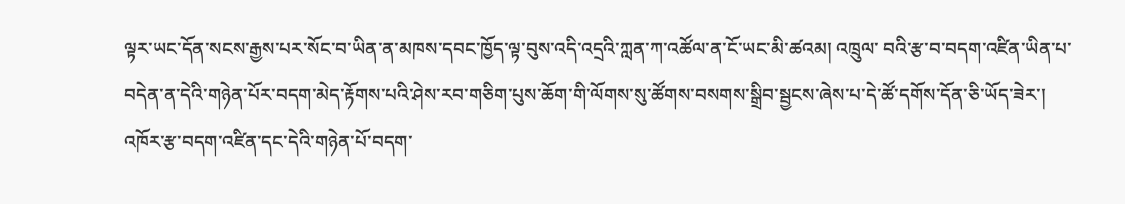ལྟར་ཡང་དོན་སངས་རྒྱས་པར་སོང་བ་ཡིན་ན་མཁས་དབང་ཁྱོད་ལྟ་བུས་འདི་འདྲའི་ཀླན་ཀ་འཚོལ་ན་ངོ་ཡང་མི་ཚའམ། འཁྲུལ་ བའི་རྩ་བ་བདག་འཛིན་ཡིན་པ་བདེན་ན་དེའི་གཉེན་པོར་བདག་མེད་རྟོགས་པའི་ཤེས་རབ་གཅིག་པུས་ཆོག་གི་ལོགས་སུ་ཚོགས་བསགས་སྒྲིབ་སྦྱངས་ཞེས་པ་དེ་ཚོ་དགོས་དོན་ཅི་ཡོད་ཟེར་། འཁོར་རྩ་བདག་འཛིན་དང་དེའི་གཉེན་པོ་བདག་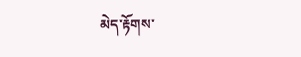མེད་རྟོགས་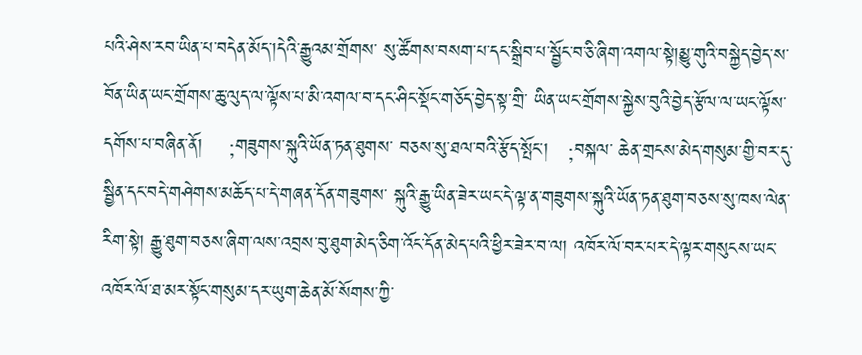པའི་ཤེས་རབ་ཡིན་པ་བདེན་མོད་།དེའི་རྒྱུའམ་གྲོགས་ སུ་ཚོགས་བསག་པ་དང་སྒྲིབ་པ་སྦྱོང་བ་ཅི་ཞིག་འགལ་སྟེ།མྱུ་གུའི་བསྐྱེད་བྱེད་ས་ བོན་ཡིན་ཡང་གྲོགས་ཆུ་ལུད་ལ་ལྟོས་པ་མི་འགལ་བ་དང་ཤིང་སྡོང་གཅོད་བྱེད་སྟ་གྲི་ ཡིན་ཡང་གྲོགས་སྐྱེས་བུའི་བྱེད་རྩོལ་ལ་ཡང་ལྟོས་དགོས་པ་བཞིན་ནོ།    ;གཟུགས་སྐུའི་ཡོན་ཏན་ཐུགས་ བཅས་སུ་ཐལ་བའི་རྩོད་སྤོང་།   ;བསྐལ་ ཆེན་གྲངས་མེད་གསུམ་གྱི་བར་དུ་སྦྱིན་དང་བདེ་གཤེགས་མཆོད་པ་དེ་གཞན་དོན་གཟུགས་ སྐུའི་རྒྱུ་ཡིན་ཟེར་ཡང་དེ་ལྟ་ན་གཟུགས་སྐུའི་ཡོན་ཏན་ཐུག་བཅས་སུ་ཁས་ལེན་རིག་སྟེ། རྒྱུ་ཐུག་བཅས་ཞིག་ལས་འབྲས་བུ་ཐུག་མེད་ཅིག་འོང་དོན་མེད་པའི་ཕྱིར་ཟེར་བ་ལ། འཁོར་ལོ་བར་པར་དེ་ལྟར་གསུངས་ཡང་འཁོར་ལོ་ཐ་མར་སྟོང་གསུམ་དར་ཡུག་ཆེན་མོ་སོགས་ཀྱི་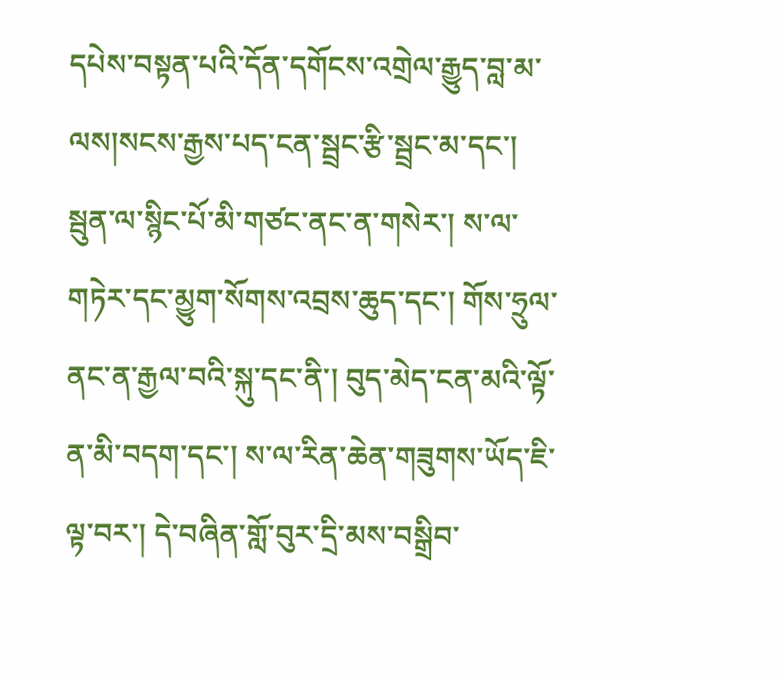དཔེས་བསྟན་པའི་དོན་དགོངས་འགྲེལ་རྒྱུད་བླ་མ་ལས།སངས་རྒྱས་པད་ངན་སྦྲང་རྩི་སྦྲང་མ་དང་། སྦུན་ལ་སྙིང་པོ་མི་གཙང་ནང་ན་གསེར་། ས་ལ་གཏེར་དང་མྱུག་སོགས་འབྲས་ཆུད་དང་། གོས་ཧྲུལ་ནང་ན་རྒྱལ་བའི་སྐུ་དང་ནི་། བུད་མེད་ངན་མའི་ལྟོ་ན་མི་བདག་དང་། ས་ལ་རིན་ཆེན་གཟུགས་ཡོད་ཇི་ལྟ་བར་། དེ་བཞིན་གློ་བུར་དྲི་མས་བསྒྲིབ་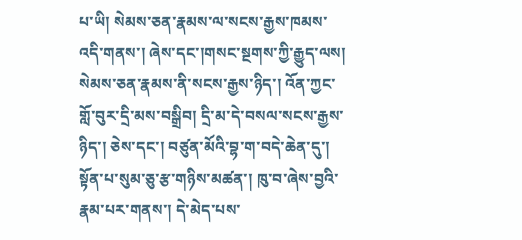པ་ཡི། སེམས་ཅན་རྣམས་ལ་སངས་རྒྱས་ཁམས་འདི་གནས་། ཞེས་དང་།གསང་སྔགས་ཀྱི་རྒྱུད་ལས། སེམས་ཅན་རྣམས་ནི་སངས་རྒྱས་ཉིད་། འོན་ཀྱང་གློ་བུར་དྲི་མས་བསྒྲིབ། དྲི་མ་དེ་བསལ་སངས་རྒྱས་ཉིད་། ཅེས་དང་། བཙུན་མོའི་བྷ་ག་བདེ་ཆེན་དུ་། སྟོན་པ་སུམ་ཅུ་རྩ་གཉིས་མཚན་། ཁུ་བ་ཞེས་བྱའི་རྣམ་པར་གནས་། དེ་མེད་པས་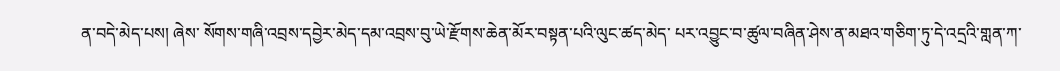ན་བདེ་མེད་པས། ཞེས་ སོགས་གཞི་འབྲས་དབྱེར་མེད་དམ་འབྲས་བུ་ཡེ་རྫོགས་ཆེན་མོར་བསྟན་པའི་ལུང་ཚད་མེད་ པར་འབྱུང་བ་ཚུལ་བཞིན་ཤེས་ན་མཐའ་གཅིག་ཏུ་དེ་འདྲའི་གླན་ཀ་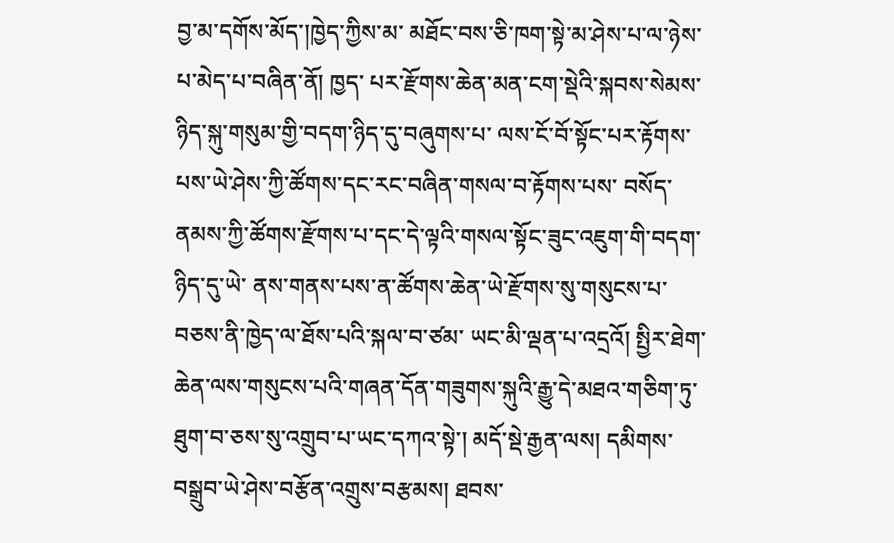བྱ་མ་དགོས་མོད་།ཁྱེད་ཀྱིས་མ་ མཐོང་བས་ཅི་ཁག་སྟེ་མ་ཤེས་པ་ལ་ཉེས་པ་མེད་པ་བཞིན་ནོ། ཁྱད་ པར་རྫོགས་ཆེན་མན་ངག་སྡེའི་སྐབས་སེམས་ཉིད་སྐུ་གསུམ་གྱི་བདག་ཉིད་དུ་བཞུགས་པ་ ལས་ངོ་བོ་སྟོང་པར་རྟོགས་པས་ཡེ་ཤེས་ཀྱི་ཚོགས་དང་རང་བཞིན་གསལ་བ་རྟོགས་པས་ བསོད་ནམས་ཀྱི་ཚོགས་རྫོགས་པ་དང་དེ་ལྟའི་གསལ་སྟོང་ཟུང་འཇུག་གི་བདག་ཉིད་དུ་ཡེ་ ནས་གནས་པས་ན་ཚོགས་ཆེན་ཡེ་རྫོགས་སུ་གསུངས་པ་བཅས་ནི་ཁྱེད་ལ་ཐོས་པའི་སྐལ་བ་ཙམ་ ཡང་མི་ལྡན་པ་འདྲའོ། སྤྱིར་ཐེག་ཆེན་ལས་གསུངས་པའི་གཞན་དོན་གཟུགས་སྐུའི་རྒྱུ་དེ་མཐའ་གཅིག་ཏུ་ཐུག་བ་ཅས་སུ་འགྲུབ་པ་ཡང་དཀའ་སྟེ་། མདོ་སྡེ་རྒྱན་ལས། དམིགས་བསྒྲུབ་ཡེ་ཤེས་བརྩོན་འགྲུས་བརྩམས། ཐབས་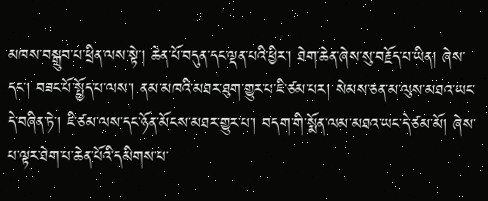མཁས་བསྒྲུབ་པ་ཕྲིན་ལས་སྟེ་། ཆེན་པོ་བདུན་དང་ལྡན་པའི་ཕྱིར་། ཐེག་ཆེན་ཞེས་སུ་བརྗོད་པ་ཡིན། ཞེས་དང་། བཟང་པོ་སྤྱོད་པ་ལས་། ནམ་མཁའི་མཐར་ཐུག་གྱུར་པ་ཇི་ཙམ་པར། སེམས་ཅན་མ་ལུས་མཐའ་ཡང་དེ་བཞིན་ཏེ་། ཇི་ཙམ་ལས་དང་ཉོན་མོངས་མཐར་གྱུར་པ་། བདག་གི་སྨོན་ལམ་མཐའ་ཡང་དེ་ཙམ་མོ། ཞེས་པ་ལྟར་ཐེག་པ་ཆེན་པོའི་དམིགས་པ་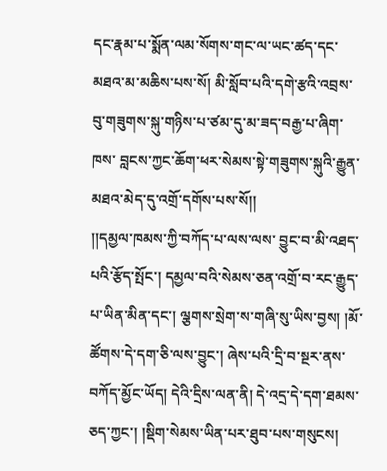དང་རྣམ་པ་སྨོན་ལམ་སོགས་གང་ལ་ཡང་ཚད་དང་མཐའ་མ་མཆིས་པས་སོ། མི་སློབ་པའི་དགེ་རྩའི་འབྲས་བུ་གཟུགས་སྐུ་གཉིས་པ་ཙམ་དུ་མ་ཟད་བརྒྱ་པ་ཞིག་ཁས་ བླངས་ཀྱང་ཆོག་ཕར་སེམས་སྟེ་གཟུགས་སྐུའི་རྒྱུན་མཐའ་མེད་དུ་འགྲོ་དགོས་པས་སོ།།
།།དམྱལ་ཁམས་ཀྱི་བཀོད་པ་ལས་ལས་ བྱུང་བ་མི་འཐད་པའི་རྩོད་སྤོང་། དམྱལ་བའི་སེམས་ཅན་འགྲོ་བ་རང་རྒྱུད་པ་ཡིན་མིན་དང་། ལྕགས་སྲེག་ས་གཞི་སུ་ཡིས་བྱས། །མོ་ཚོགས་དེ་དག་ཅི་ལས་བྱུང་། ཞེས་པའི་དྲི་བ་སྔར་ནས་བཀོད་མྱོང་ཡོད། དེའི་དྲིས་ལན་ནི། དེ་འདྲ་དེ་དག་ཐམས་ཅད་ཀྱང་། །སྡིག་སེམས་ཡིན་པར་ཐུབ་པས་གསུངས།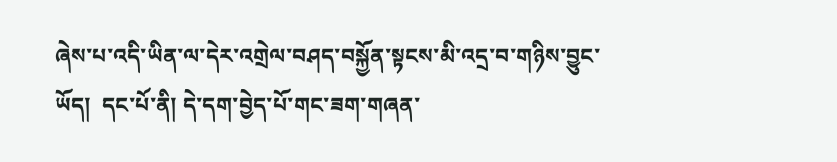ཞེས་པ་འདི་ཡིན་ལ་དེར་འགྲེལ་བཤད་བསྐྱོན་སྟངས་མི་འདྲ་བ་གཉིས་བྱུང་ཡོད།  དང་པོ་ནི། དེ་དག་བྱེད་པོ་གང་ཟག་གཞན་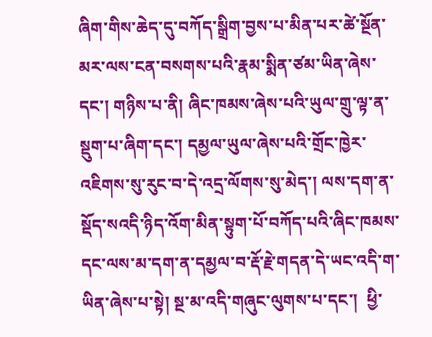ཞིག་གིས་ཆེད་དུ་བཀོད་སྒྲིག་བྱས་པ་མིན་པར་ཚེ་སྔོན་མར་ལས་ངན་བསགས་པའི་རྣམ་སྨིན་ཙམ་ཡིན་ཞེས་དང་། གཉིས་པ་ནི། ཞིང་ཁམས་ཞེས་པའི་ཡུལ་གྲུ་ལྟ་ན་སྡུག་པ་ཞིག་དང་། དམྱལ་ཡུལ་ཞེས་པའི་གྲོང་ཁྱེར་འཇིགས་སུ་རུང་བ་དེ་འདྲ་ལོགས་སུ་མེད་། ལས་དག་ན་སྡོད་སའདི་ཉིད་འོག་མིན་སྟུག་པོ་བཀོད་པའི་ཞིང་ཁམས་དང་ལས་མ་དག་ན་དམྱལ་བ་རྡོ་རྗེ་གདན་དེ་ཡང་འདི་ག་ཡིན་ཞེས་པ་སྟེ། སྔ་མ་འདི་གཞུང་ལུགས་པ་དང་།  ཕྱི་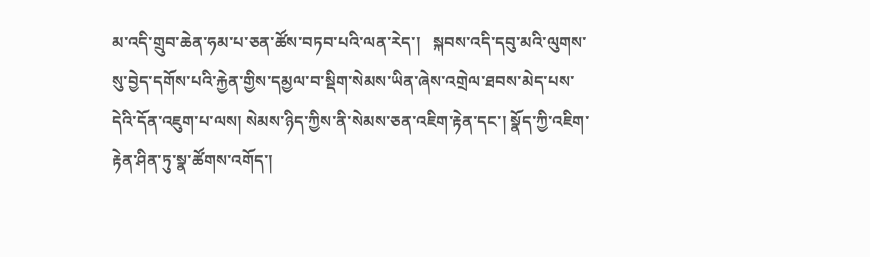མ་འདི་གྲུབ་ཆེན་ཧམ་པ་ཅན་ཚོས་བཏབ་པའི་ལན་རེད་།   སྐབས་འདི་དབུ་མའི་ལུགས་སུ་བྱེད་དགོས་པའི་རྐྱེན་གྱིས་དམྱལ་བ་སྡིག་སེམས་ཡིན་ཞེས་འགྲེལ་ཐབས་མེད་པས་དེའི་དོན་འཇུག་པ་ལས། སེམས་ཉིད་ཀྱིས་ནི་སེམས་ཅན་འཇིག་རྟེན་དང་། སྣོད་ཀྱི་འཇིག་རྟེན་ཤིན་ཏུ་སྣ་ཚོགས་འགོད་།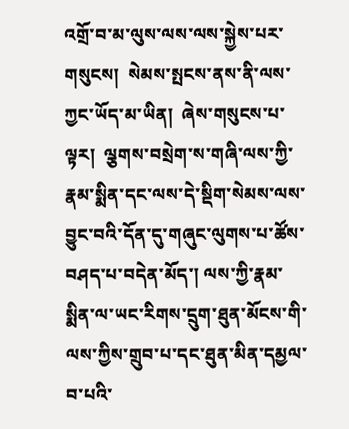འགྲོ་བ་མ་ལུས་ལས་ལས་སྐྱེས་པར་གསུངས།  སེམས་སྤངས་ནས་ནི་ལས་ཀྱང་ཡོད་མ་ཡིན།  ཞེས་གསུངས་པ་ལྟར།  ལྕགས་བསྲེག་ས་གཞི་ལས་ཀྱི་རྣམ་སྨིན་དང་ལས་དེ་སྡིག་སེམས་ལས་བྱུང་བའི་དོན་དུ་གཞུང་ལུགས་པ་ཚོས་བཤད་པ་བདེན་མོད་། ལས་ཀྱི་རྣམ་སྨིན་ལ་ཡང་རིགས་དྲུག་ཐུན་མོངས་གི་ལས་ཀྱིས་གྲུབ་པ་དང་ཐུན་མིན་དམྱལ་བ་པའི་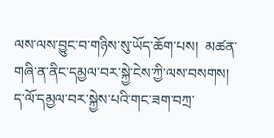ལས་ལས་བྱུང་བ་གཉིས་སུ་ཡོད་ཆོག་པས།  མཚན་གཞི་ན་ནིང་དམྱལ་བར་སྐྱེ་ངེས་ཀྱི་ལས་བསགས། ད་ལོ་དམྱལ་བར་སྐྱེས་པའི་གང་ཟག་བཀྲ་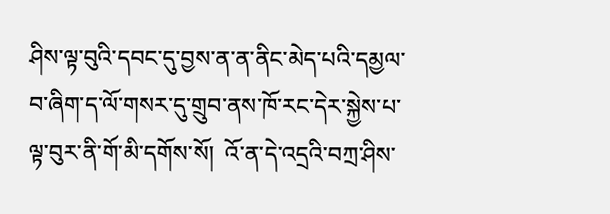ཤིས་ལྟ་བུའི་དབང་དུ་བྱས་ན་ན་ནིང་མེད་པའི་དམྱལ་བ་ཞིག་ད་ལོ་གསར་དུ་གྲུབ་ནས་ཁོ་རང་དེར་སྐྱེས་པ་ལྟ་བུར་ནི་གོ་མི་དགོས་སོ།  འོ་ན་དེ་འདྲའི་བཀྲ་ཤིས་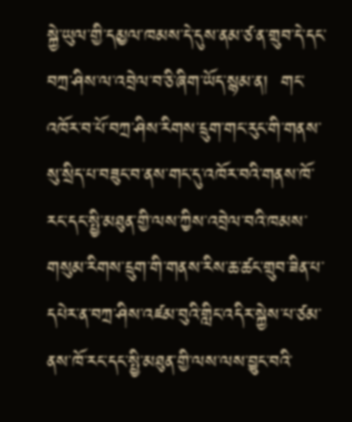སྐྱེ་ཡུལ་གྱི་དམྱལ་ཁམས་དེ་དུས་ནམ་ཙ་ན་གྲུབ་དེ་དང་བཀྲ་ཤིས་ལ་འབྲེལ་བ་ཅི་ཞིག་ཡོད་སྙམ་ན།  གང་འཁོར་བ་པོ་བཀྲ་ཤིས་རིགས་དྲུག་གང་རུང་གི་གནས་སུ་སྲིད་པ་བཟུང་བ་ནས་གང་དུ་འཁོར་བའི་གནས་ཁོ་རང་དང་སྤྱི་མཐུན་གྱི་ལས་ཀྱིས་འབྲེལ་བའི་ཁམས་གསུམ་རིགས་དྲུག་གི་གནས་རིས་ཆ་ཚང་གྲུབ་ཟིན་པ་དཔེར་ན་བཀྲ་ཤིས་འཛམ་བུའི་གླིང་འདིར་སྐྱེས་པ་ཙམ་ནས་ཁོ་རང་དང་སྤྱི་མཐུན་གྱི་ལས་ལས་བྱུང་བའི་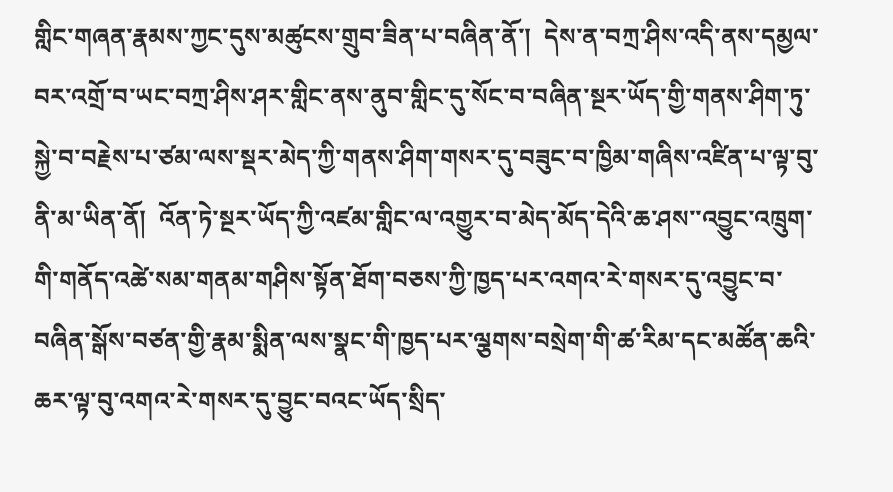གླིང་གཞན་རྣམས་ཀྱང་དུས་མཚུངས་གྲུབ་ཟིན་པ་བཞིན་ནོ་།  དེས་ན་བཀྲ་ཤིས་འདི་ནས་དམྱལ་བར་འགྲོ་བ་ཡང་བཀྲ་ཤིས་ཤར་གླིང་ནས་ནུབ་གླིང་དུ་སོང་བ་བཞིན་སྔར་ཡོད་གྱི་གནས་ཤིག་ཏུ་སྐྱེ་བ་བརྗེས་པ་ཙམ་ལས་སྡར་མེད་ཀྱི་གནས་ཤིག་གསར་དུ་བཟུང་བ་ཁྱིམ་གཞིས་འཛིན་པ་ལྟ་བུ་ནི་མ་ཡིན་ནོ།  འོན་ཏེ་སྔར་ཡོད་ཀྱི་འཛམ་གླིང་ལ་འགྱུར་བ་མེད་མོད་དེའི་ཆ་ཤས་་འབྱུང་འཁྲུག་གི་གནོད་འཚེ་སམ་གནམ་གཤིས་སྟོན་ཐོག་བཅས་ཀྱི་ཁྱད་པར་འགའ་རེ་གསར་དུ་འབྱུང་བ་བཞིན་སྒོས་བཙན་གྱི་རྣམ་སྨིན་ལས་སྣང་གི་ཁྱད་པར་ལྕགས་བསྲེག་གི་ཚ་རིམ་དང་མཚོན་ཆའི་ཆར་ལྟ་བུ་འགའ་རེ་གསར་དུ་བྱུང་བའང་ཡོད་སྲིད་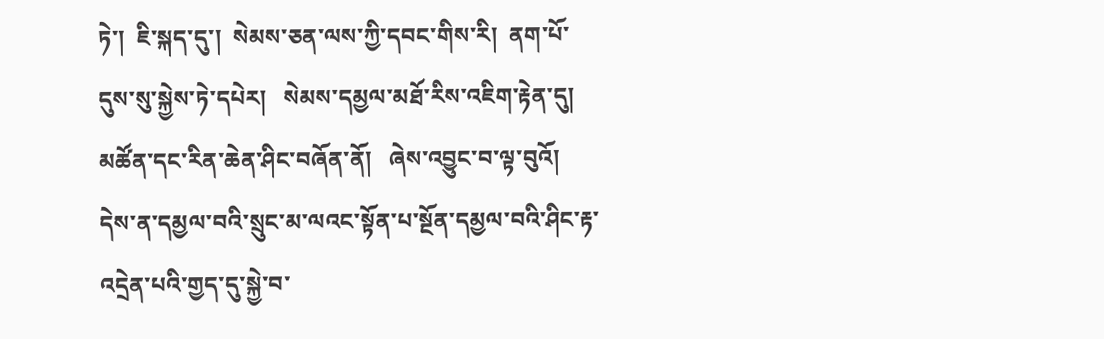ཏེ་།  ཇི་སྐད་དུ་།  སེམས་ཅན་ལས་ཀྱི་དབང་གིས་རི།  ནག་པོ་དུས་སུ་སྐྱེས་ཏེ་དཔེར།   སེམས་དམྱལ་མཐོ་རིས་འཇིག་རྟེན་དུ། མཚོན་དང་རིན་ཆེན་ཤིང་བཞོན་ནོ།   ཞེས་འབྱུང་བ་ལྟ་བུའོ།  དེས་ན་དམྱལ་བའི་སྲུང་མ་ལའང་སྟོན་པ་སྔོན་དམྱལ་བའི་ཤིང་རྟ་འདྲེན་པའི་གྱད་དུ་སྐྱེ་བ་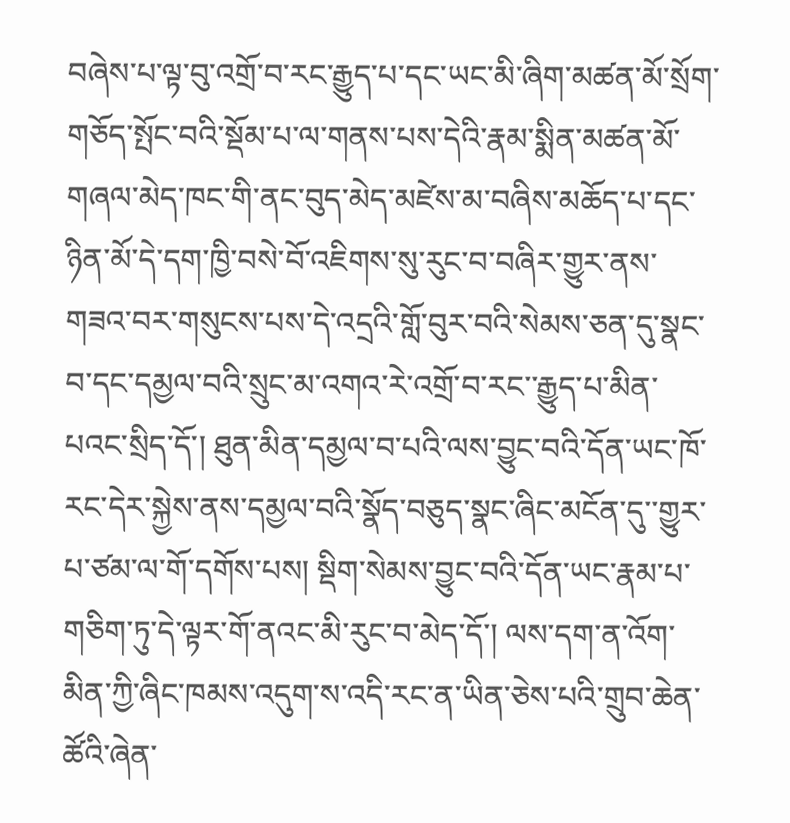བཞེས་པ་ལྟ་བུ་འགྲོ་བ་རང་རྒྱུད་པ་དང་ཡང་མི་ཞིག་མཚན་མོ་སྲོག་གཅོད་སྤོང་བའི་སྡོམ་པ་ལ་གནས་པས་དེའི་རྣམ་སྨིན་མཚན་མོ་གཞལ་མེད་ཁང་གི་ནང་བུད་མེད་མཛེས་མ་བཞིས་མཆོད་པ་དང་ཉིན་མོ་དེ་དག་ཁྱི་བསེ་བོ་འཇིགས་སུ་རུང་བ་བཞིར་གྱུར་ནས་གཟའ་བར་གསུངས་པས་དེ་འདྲའི་གློ་བུར་བའི་སེམས་ཅན་དུ་སྣང་བ་དང་དམྱལ་བའི་སྲུང་མ་འགའ་རེ་འགྲོ་བ་རང་་རྒྱུད་པ་མིན་པའང་སྲིད་དོ་། ཐུན་མིན་དམྱལ་བ་པའི་ལས་བྱུང་བའི་དོན་ཡང་ཁོ་རང་དེར་སྐྱེས་ནས་དམྱལ་བའི་སྣོད་བཅུད་སྣང་ཞིང་མངོན་དུ་་གྱུར་པ་ཙམ་ལ་གོ་དགོས་པས། སྡིག་སེམས་བྱུང་བའི་དོན་ཡང་རྣམ་པ་གཅིག་ཏུ་དེ་ལྟར་གོ་ནའང་མི་རུང་བ་མེད་དོ་། ལས་དག་ན་འོག་མིན་ཀྱི་ཞིང་ཁམས་འདུག་ས་འདི་རང་ན་ཡིན་ཅེས་པའི་གྲུབ་ཆེན་ཚོའི་ཞེན་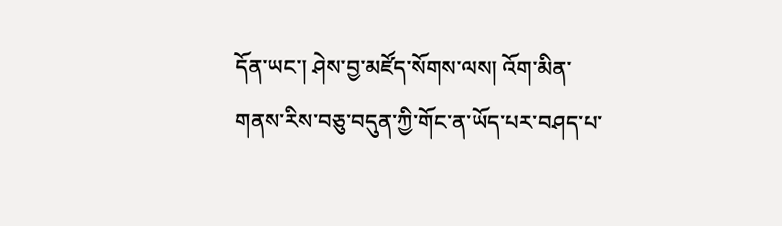དོན་ཡང་། ཤེས་བྱ་མཛོད་སོགས་ལས། འོག་མིན་གནས་རིས་བཅུ་བདུན་ཀྱི་གོང་ན་ཡོད་པར་བཤད་པ་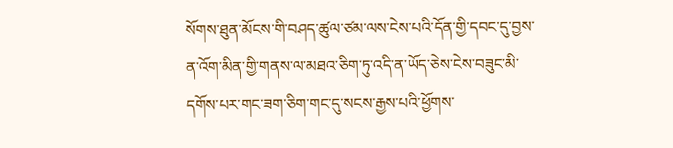སོགས་ཐུན་མོངས་གི་བཤད་ཚུལ་ཙམ་ལས་ངེས་པའི་དོན་གྱི་དབང་དུ་བྱས་ན་འོག་མིན་གྱི་གནས་ལ་མཐའ་ཅིག་ཏུ་འདི་ན་ཡོད་ཅེས་ངེས་བཟུང་མི་དགོས་པར་གང་ཟག་ཅིག་གང་དུ་སངས་རྒྱས་པའི་ཕྱོགས་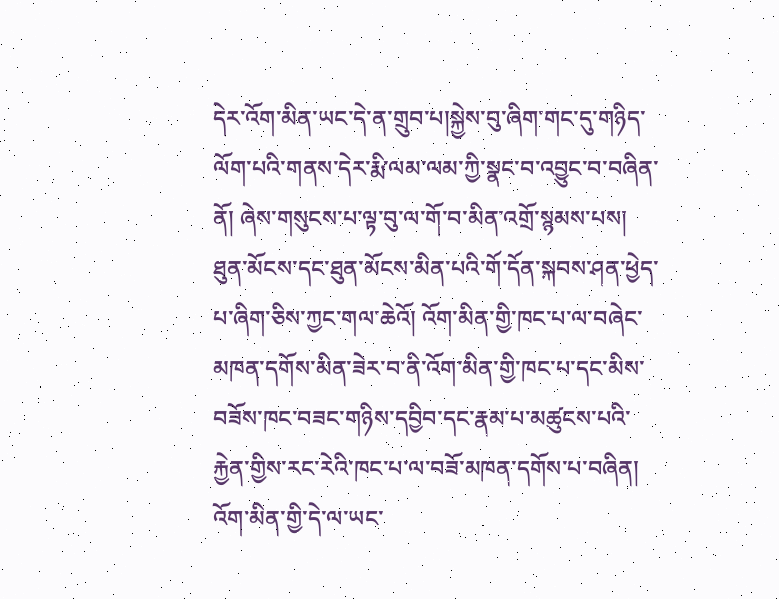དེར་འོག་མིན་ཡང་དེ་ན་གྲུབ་པ།སྐྱེས་བུ་ཞིག་གང་དུ་གཉིད་ལོག་པའི་གནས་དེར་རྨི་ལམ་ལམ་ཀྱི་སྣང་བ་འབྱུང་བ་བཞིན་ནོ། ཞེས་གསུངས་པ་ལྟ་བུ་ལ་གོ་བ་མིན་འགྲོ་སྙམས་པས། ཐུན་མོངས་དང་ཐུན་མོངས་མིན་པའི་གོ་དོན་སྐབས་ཤན་ཕྱེད་པ་ཞིག་ཅིས་ཀྱང་གལ་ཆེའོ། འོག་མིན་གྱི་ཁང་པ་ལ་བཞེང་མཁན་དགོས་མིན་ཟེར་བ་ནི་འོག་མིན་གྱི་ཁང་པ་དང་མིས་བཟོས་ཁང་བཟང་གཉིས་དབྱིབ་དང་རྣམ་པ་མཚུངས་པའི་རྐྱེན་གྱིས་རང་རེའི་ཁང་པ་ལ་བཟོ་མཁན་དགོས་པ་བཞིན། འོག་མིན་གྱི་དེ་ལ་ཡང་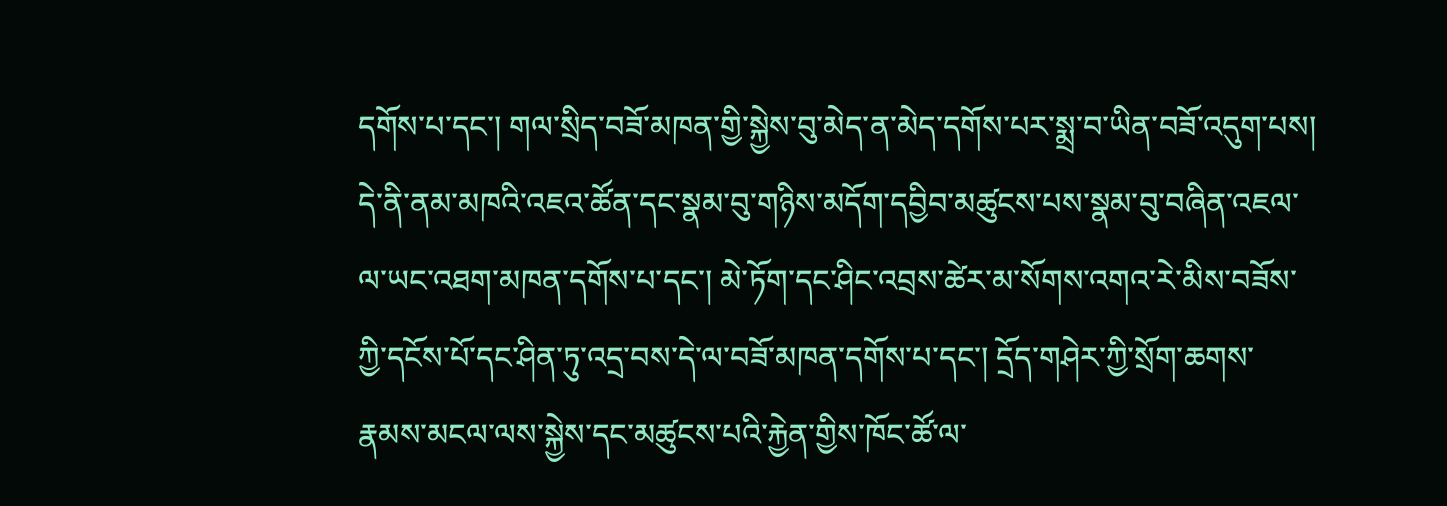དགོས་པ་དང་། གལ་སྲིད་བཟོ་མཁན་གྱི་སྐྱེས་བུ་མེད་ན་མེད་དགོས་པར་སྨྲ་བ་ཡིན་བཟོ་འདུག་པས། དེ་ནི་ནམ་མཁའི་འཇའ་ཚོན་དང་སྣམ་བུ་གཉིས་མདོག་དབྱིབ་མཚུངས་པས་སྣམ་བུ་བཞིན་འཇལ་ལ་ཡང་འཐག་མཁན་དགོས་པ་དང་། མེ་ཏོག་དང་ཤིང་འབྲས་ཚེར་མ་སོགས་འགའ་རེ་མིས་བཟོས་ཀྱི་དངོས་པོ་དང་ཤིན་ཏུ་འདྲ་བས་དེ་ལ་བཟོ་མཁན་དགོས་པ་དང་། དྲོད་གཤེར་ཀྱི་སྲོག་ཆགས་རྣམས་མངལ་ལས་སྐྱེས་དང་མཚུངས་པའི་རྐྱེན་གྱིས་ཁོང་ཚོ་ལ་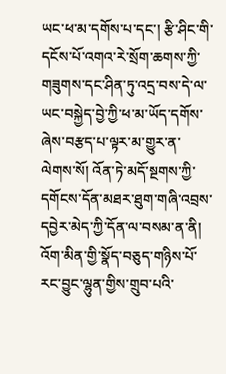ཡང་ཕ་མ་དགོས་པ་དང་། རྩི་ཤིང་གི་དངོས་པོ་འགའ་རེ་སྲོག་ཆགས་ཀྱི་གཟུགས་དང་ཤིན་ཏུ་འདྲ་བས་དེ་ལ་ཡང་བསྐྱེད་བྱེ་ཀྱི་ཕ་མ་ཡོད་དགོས་ཞེས་བརྩད་པ་ལྟར་མ་གྱུར་ན་ལེགས་སོ། འོན་ཏེ་མདོ་སྔགས་ཀྱི་དགོངས་དོན་མཐར་ཐུག་གཞི་འབྲས་དབྱེར་མེད་ཀྱི་དོན་ལ་བསམ་ན་ནི། འོག་མིན་གྱི་སྣོད་བཅུད་གཉིས་པོ་རང་བྱུང་ལྷུན་གྱིས་གྲུབ་པའི་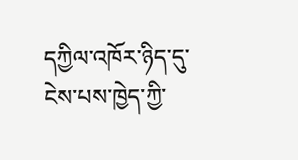དཀྱིལ་འཁོར་ཉིད་དུ་ངེས་པས་ཁྱེད་ཀྱི་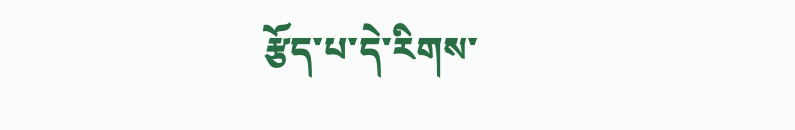རྩོད་པ་དེ་རིགས་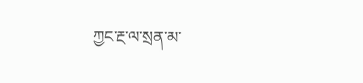ཀྱང་རྔ་ལ་སྲན་མ་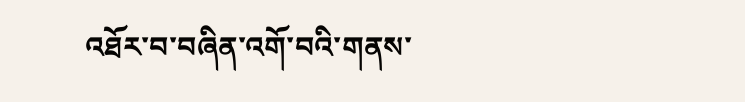འཐོར་བ་བཞིན་འགོ་བའི་གནས་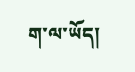ག་ལ་ཡོད།